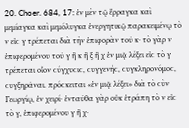20. Choer. 684, 17: ἐν μὲν τῷ ἔρραγκα καὶ μεμίαγκα καὶ μεμόλυγκα ἐνεργητικῷ παρακειμένῳ τὸ ν εἰϲ γ τρέπεται διὰ τὴν ἐπιφορὰν τοῦ κ· τὸ γὰρ ν ἐπιφερομένου τοῦ γ ἢ κ ἢ ξ ἢ χ ἐν μιᾷ λέξει εἰϲ τὸ γ τρέπεται οἷον ϲύγχυϲιϲ, ϲυγγενήϲ, ϲυγκληρονόμοϲ, ϲυγξηρᾶναι. πρόϲκειται «ἐν μιᾷ λέξει» διὰ τὸ ϲὺν Γεωργίῳ, ἐν χειρί· ἐνταῦθα γὰρ οὐκ ἐτράπη τὸ ν εἰϲ τὸ γ, ἐπιφερομένου γ ἢ χ·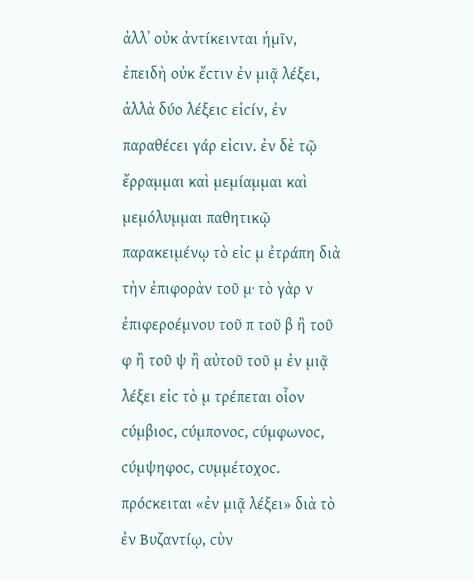ἀλλ᾿ οὐκ ἀντίκεινται ἡμῖν, ἐπειδὴ οὐκ ἔϲτιν ἐν μιᾷ λέξει, ἀλλὰ δύο λέξειϲ εἰϲίν, ἐν παραθέϲει γάρ εἰϲιν. ἐν δὲ τῷ ἔρραμμαι καὶ μεμίαμμαι καὶ μεμόλυμμαι παθητικῷ παρακειμένῳ τὸ εἰϲ μ ἐτράπη διὰ τὴν ἐπιφορὰν τοῦ μ· τὸ γὰρ ν ἐπιφεροέμνου τοῦ π τοῦ β ἢ τοῦ φ ἢ τοῦ ψ ἢ αὐτοῦ τοῦ μ ἐν μιᾷ λέξει εἰϲ τὸ μ τρέπεται οἷον ϲύμβιοϲ, ϲύμπονοϲ, ϲύμφωνοϲ, ϲύμψηφοϲ, ϲυμμέτοχοϲ. πρόϲκειται «ἐν μιᾷ λέξει» διὰ τὸ ἐν Βυζαντίῳ, ϲὺν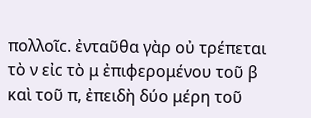πολλοῖϲ. ἐνταῦθα γὰρ οὐ τρέπεται τὸ ν εἰϲ τὸ μ ἐπιφερομένου τοῦ β καὶ τοῦ π, ἐπειδὴ δύο μέρη τοῦ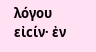λόγου εἰϲίν· ἐν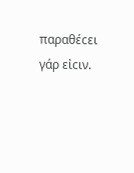παραθέϲει γάρ εἰϲιν.